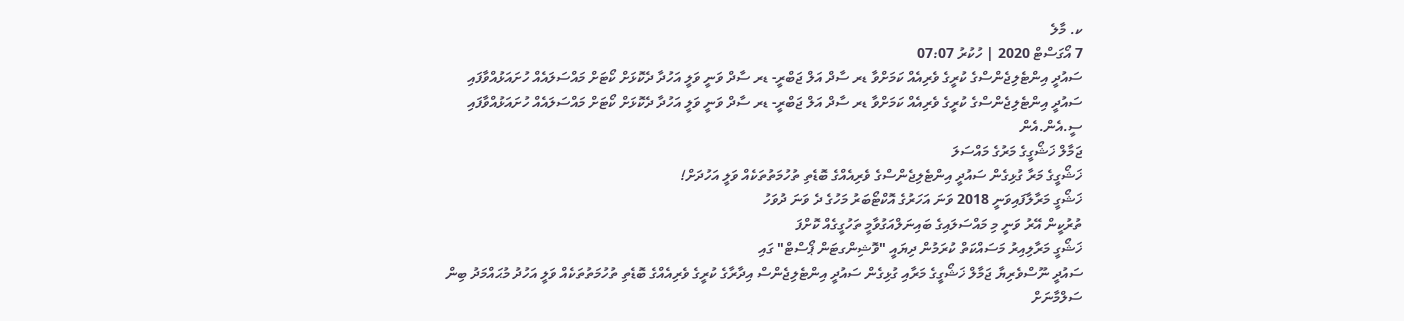ކ. މާލެ
7 އޯގަސްޓް 2020 | ހުކުރު 07:07
ސައުދީ އިންޓެލިޖެންސްގެ ކުރީގެ ވެރިއެއް ކަމަށްވާ ޑރ ސާދް އަލް ޖަބްރީ- ޑރ ސާދް ވަނީ ވަލީ އަހުދާ ދެކޮޅަށް ކޯޓަށް މައްސަލައެއް ހުށައަޅުއްވާފައި
ސައުދީ އިންޓެލިޖެންސްގެ ކުރީގެ ވެރިއެއް ކަމަށްވާ ޑރ ސާދް އަލް ޖަބްރީ- ޑރ ސާދް ވަނީ ވަލީ އަހުދާ ދެކޮޅަށް ކޯޓަށް މައްސަލައެއް ހުށައަޅުއްވާފައި
ސީ.އެން.އެން
ޖަމާލް ޚަޝޯގީގެ މަރުގެ މައްސަލަ
ޚަޝޯގީގެ މަރާ ގުޅިގެން ސައުދީ އިންޓެލިޖެންސްގެ ވެރިއެއްގެ ބޮޑެތި ތުހުމަތުތަކެއް ވަލީ އަހުދަށް!
ޚަޝޯގީ މަރާލާފައިވަނީ 2018 ވަނަ އަހަރުގެ އޮކްޓޯބަރު މަހުގެ ދެ ވަނަ ދުވަހު
ތުރުކީން އޭރު ވަނީ މި މައްސަލައިގެ ބައިނަލްއަގުވާމީ ތަހުގީގެއް ކޮށްފަ
ޚަޝޯގީ މަރާލިއިރު މަސައްކަތް ކުރަމުން ދިޔައީ "ވޮޝިންގޓަން ޕޯސްޓް" ގައި
ސައުދީ ނޫސްވެރިޔާ ޖަމާލް ޚަޝޯގީގެ މަރާއި ގުޅިގެން ސައުދީ އިންޓެލިޖެންސް އިދާރާގެ ކުރީގެ ވެރިއެއްގެ ބޮޑެތި ތުހުމަތުތަކެއް ވަލީ އަހުދު މުޙައްމަދު ބިން ސަލްމާނަށް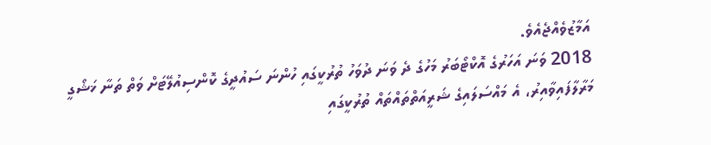އަމާޒުވެއްޖެއެވެ.
2018 ވަނަ އަހަރުގެ އޮކްޓޯބަރު މަހުގެ ދެ ވަނަ ދުވަހު ތުރުކީގައި ހުންނަ ސައުދީގެ ކޮންސިއުލޭޓަށް ވަތް ތަނާ ޚަޝޯގީ މަރާލާފައިވާއިރު، އެ މައްސަލައިގެ ޝަރީއަތްތައްތައް ތުރުކީގައި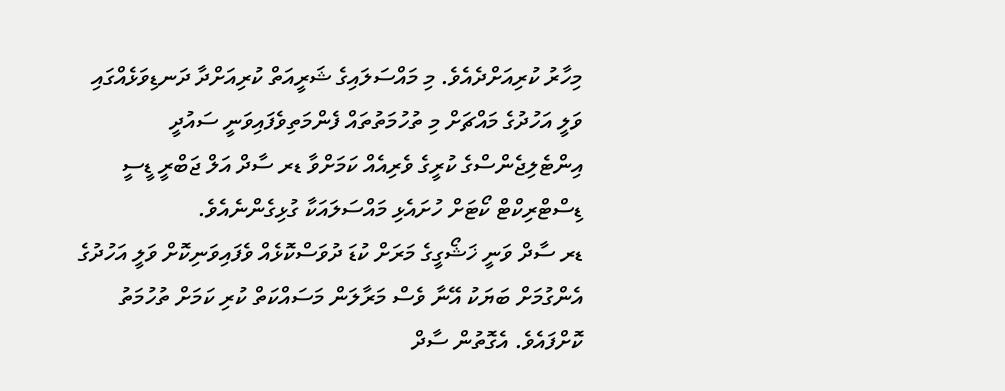މިހާރު ކުރިއަށްދެއެވެ. މި މައްސަލައިގެ ޝަރީއަތް ކުރިއަށްދާ ދަނޑިވަޅެއްގައި ވަލީ އަހުދުގެ މައްޗަށް މި ތުހުމަތުތައް ފެންމަތިވެފައިވަނީ ސައުދީ އިންޓެލިޖެންސްގެ ކުރީގެ ވެރިއެއް ކަމަށްވާ ޑރ ސާދް އަލް ޖަބްރީ ޑީސީ ޑިސްޓްރިކްޓް ކޯޓަށް ހުށައެޅި މައްސަލައަކާ ގުޅިގެންނެއެވެ.
ޑރ ސާދް ވަނީ ޚަޝޯގީގެ މަރަށް ކުޑަ ދުވަސްކޮޅެއް ވެފައިވަނިކޮށް ވަލީ އަހުދުގެ އެންގުމަށް ބަޔަކު އޭނާ ވެސް މަރާލަން މަސައްކަތް ކުރި ކަމަށް ތުހުމަތު ކޮށްފައެވެ. އެގޮތުން ސާދް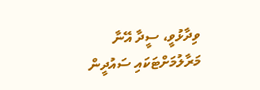ވިދާޅުވީ، ސީދާ އޭނާ މަރާލުމަށްޓަކައި ސައުދީން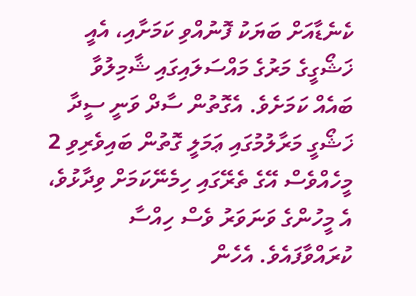ކެނެޑާއަށް ބަޔަކު ފޮނުއްވި ކަމަށާއި، އެއީ ޚަޝޯގީގެ މަރުގެ މައްސަލައިގައި ޝާމިލުވާ ބައެއް ކަމަށެވެ. އެގޮތުން ސާދް ވަނީ ސީދާ ޚަޝޯގީ މަރާލުމުގައި ޢަމަލީ ގޮތުން ބައިވެރިވި 2 މީހެއްވެސް އޭގެ ތެރޭގައި ހިމެނޭކަމަށް ވިދާޅުވެ، އެ މީހުންގެ ވަނަވަރު ވެސް ހިއްސާ ކުރައްވާފައެވެ. އެހެން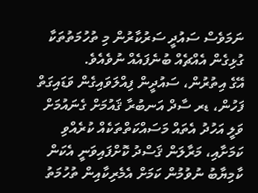ނަމަވެސް ސައުދީ ސަރުކާރުން މި ތުހުމަތުތަކާ ގުޅިގެން އެއްޗެއް ބުނެފައެއް ނުވެއެވެ.
އޭގެ އިތުރުން، ސައުދީން ފިއްލަވައިގެން ވަޑައިގަތް ފަހުން، ޑރ ސާދް އަނބުރާ ޤައުމަށް ގެނައުމަށް ވަލީ އަހުދު އެތައް މަސައްކަތްތަކެއް ކުރެއްވި ކަމަށާއި، މަރާލަން ޤަސްދު ކޮށްފައިވަނީ އެކަން ކާމިޔާބު ނުވުމުން ކަމަށް އެމެރިކާއިން ތުހުމަތު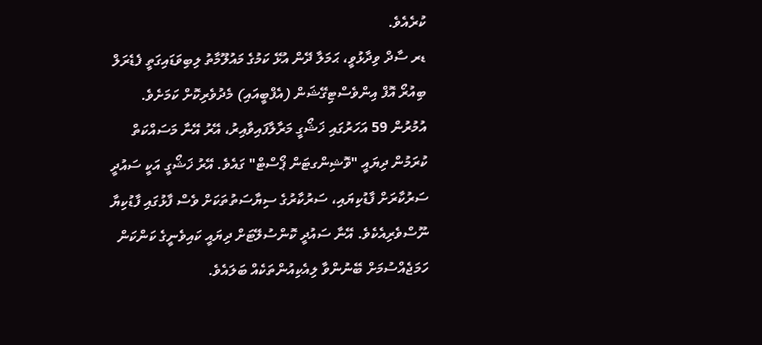ކުރެއެވެ.
ޑރ ސާދް ވިދާޅުވީ، ޙަމަލާ ދޭން އުޅޭ ކަމުގެ މައުލޫމާތު ލިބިވަޑައިގަތީ ފެޑެރަލް ބިއުރޯ އޮފް އިންވެސްޓިގޭޝަން (އެފްބީއައި) މެދުވެރިކޮށް ކަމަށެވެ.
އުމުރުން 59 އަހަރުގައި ޚަޝޯގީ މަރާލާފައިވާއިރު، އޭރު އޭނާ މަސައްކަތް ކުރަމުން ދިޔައީ "ވޮޝިންގޓަން ޕޯސްޓް" ގައެވެ. އޭރު ޚަޝޯގީ އަކީ ސައުދީ ސަރުކާރަށް ފާޑުކިޔައި، ސަރުކާރުގެ ސިޔާސަތުތަކަށް ވެސް ފާޅުގައި ފާޑުކިޔާ ނޫސްވެރިއެކެވެ. އޭނާ ސައުދީ ކޮންސުލޭޓަށް ދިޔައީ ކައިވެނީގެ ކަންކަން ހަމަޖެއްސުމަށް ބޭނުންވާ ލިއެކިއުންތަކެއް ބަލައެވެ.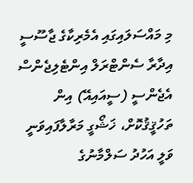މި މައްސަލައިގައި އެމެރިކާގެ ޖާސޫސީ އިދާރާ ސެންޓްރަލް އިންޓެލިޖެންސް އެޖެންސީ (ސީއައިއޭ) އިން ތަހުޤީޤުކޮށް، ޚަޝޯގީ މަރާލާފައިވަނީ ވަލީ އަހުދު ސަލްމާނުގެ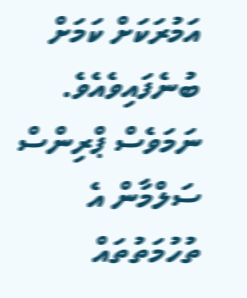އަމުރަކަށް ކަމަށް ބުނެފައިވެއެވެ. ނަމަވެސް ޕްރިންސް ސަލްމާން އެ ތުހުމަތުތައް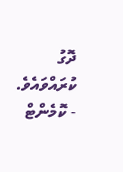ދޮގު ކުރައްވައެވެ.
- ކޮމެންޓް